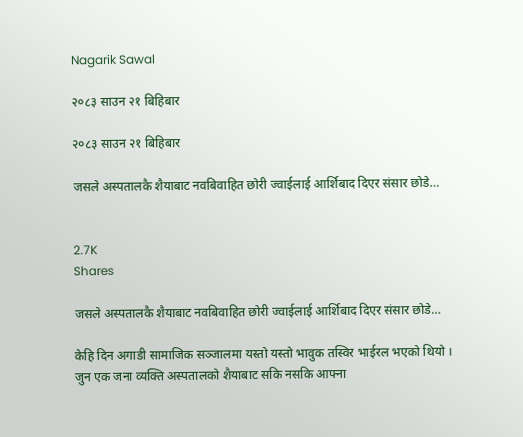Nagarik Sawal

२०८३ साउन २१ बिहिबार

२०८३ साउन २१ बिहिबार

जसले अस्पतालकै शैयाबाट नवबिवाहित छोरी ज्वाईलाई आर्शिबाद दिएर संसार छोडे…


2.7K
Shares

जसले अस्पतालकै शैयाबाट नवबिवाहित छोरी ज्वाईलाई आर्शिबाद दिएर संसार छोडे…

केहि दिन अगाडी सामाजिक सञ्जालमा यस्तो यस्तो भावुक तस्विर भाईरल भएको थियो । जुन एक जना व्यक्ति अस्पतालको शैयाबाट सकि नसकि आफ्ना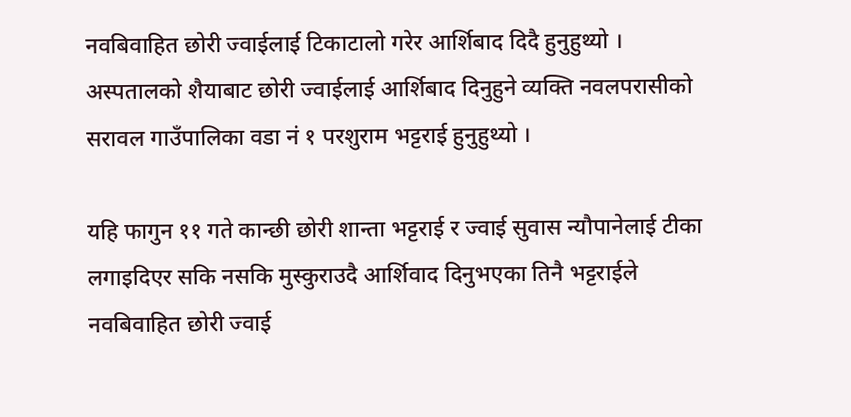नवबिवाहित छोरी ज्वाईलाई टिकाटालो गरेर आर्शिबाद दिदै हुनुहुथ्यो । अस्पतालको शैयाबाट छोरी ज्वाईलाई आर्शिबाद दिनुहुने व्यक्ति नवलपरासीको सरावल गाउँपालिका वडा नं १ परशुराम भट्टराई हुनुहुथ्यो ।

यहि फागुन ११ गते कान्छी छोरी शान्ता भट्टराई र ज्वाई सुवास न्यौपानेलाई टीका लगाइदिएर सकि नसकि मुस्कुराउदै आर्शिवाद दिनुभएका तिनै भट्टराईले नवबिवाहित छोरी ज्वाई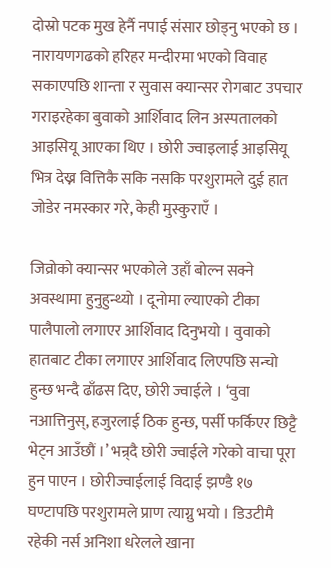दोस्रो पटक मुख हेर्नै नपाई संसार छोड्नु भएको छ । नारायणगढको हरिहर मन्दीरमा भएको विवाह सकाएपछि शान्ता र सुवास क्यान्सर रोगबाट उपचार गराइरहेका बुवाको आर्शिवाद लिन अस्पतालको आइसियू आएका थिए । छोरी ज्वाइलाई आइसियू भित्र देख्न वित्तिकै सकि नसकि परशुरामले दुई हात जोडेर नमस्कार गरे, केही मुस्कुराएँ ।

जिव्रोको क्यान्सर भएकोले उहाँ बोल्न सक्ने अवस्थामा हुनुहुन्थ्यो । दूनोमा ल्याएको टीका पालैपालो लगाएर आर्शिवाद दिनुभयो । वुवाको हातबाट टीका लगाएर आर्शिवाद लिएपछि सन्चो हुन्छ भन्दै ढाँढस दिए, छोरी ज्वाईले । ‘वुवा नआत्तिनुस्, हजुरलाई ठिक हुन्छ, पर्सी फर्किएर छिट्टै भेट्न आउँछौं ।’ भन्र्दै छोरी ज्वाईले गरेको वाचा पूरा हुन पाएन । छोरीज्वाईलाई विदाई झण्डै १७ घण्टापछि परशुरामले प्राण त्याग्नु भयो । डिउटीमै रहेकी नर्स अनिशा धरेलले खाना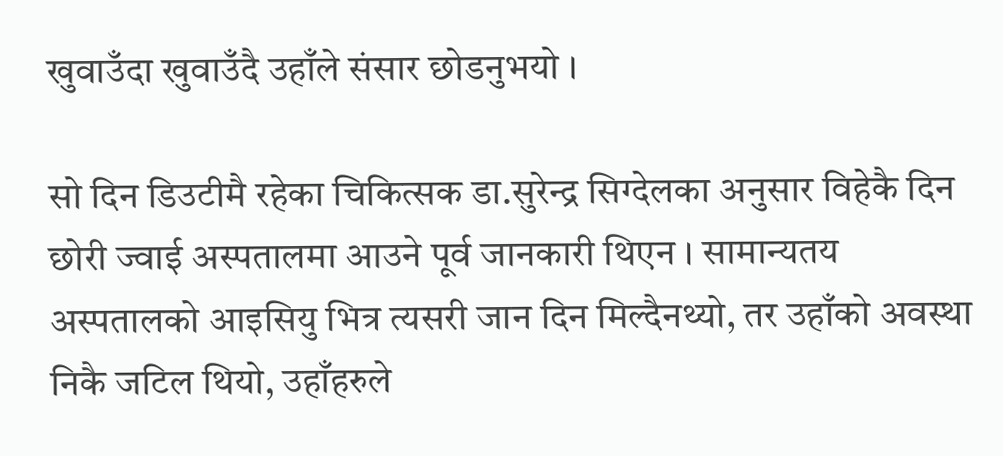खुवाउँदा खुवाउँदै उहाँले संसार छोडनुभयो ।

सो दिन डिउटीमै रहेका चिकित्सक डा.सुरेन्द्र सिग्देलका अनुसार विहेकै दिन छोरी ज्वाई अस्पतालमा आउने पूर्व जानकारी थिएन । सामान्यतय अस्पतालको आइसियु भित्र त्यसरी जान दिन मिल्दैनथ्यो, तर उहाँको अवस्था निकै जटिल थियो, उहाँहरुले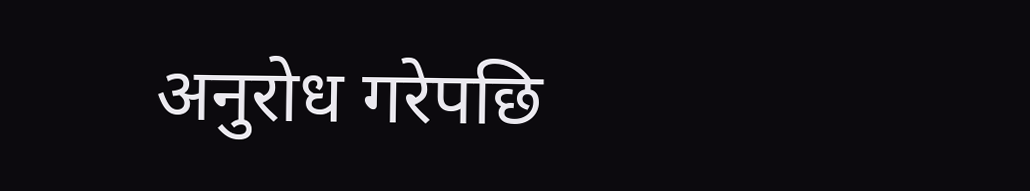अनुरोध गरेपछि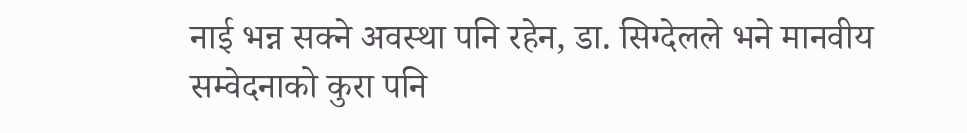नाई भन्न सक्ने अवस्था पनि रहेन, डा. सिग्देलले भने मानवीय सम्वेदनाको कुरा पनि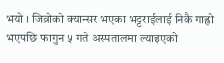भयो । जिव्रोको क्यान्सर भएका भट्टराईलाई निकै गाह्रो भएपछि फागुन ५ गते अस्पतालमा ल्याइएको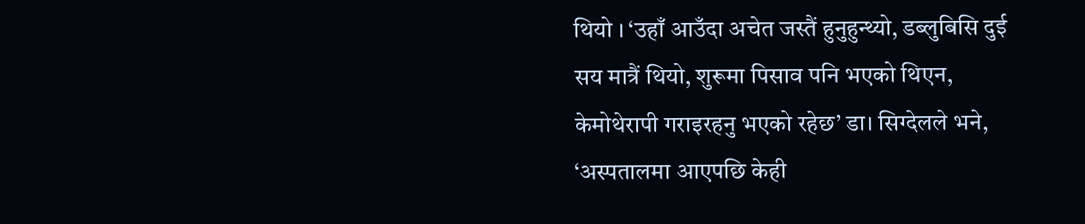थियो । ‘उहाँ आउँदा अचेत जस्तैं हुनुहुन्थ्यो, डब्लुबिसि दुई सय मात्रैं थियो, शुरूमा पिसाव पनि भएको थिएन, केमोथेरापी गराइरहनु भएको रहेछ’ डा। सिग्देलले भने, ‘अस्पतालमा आएपछि केही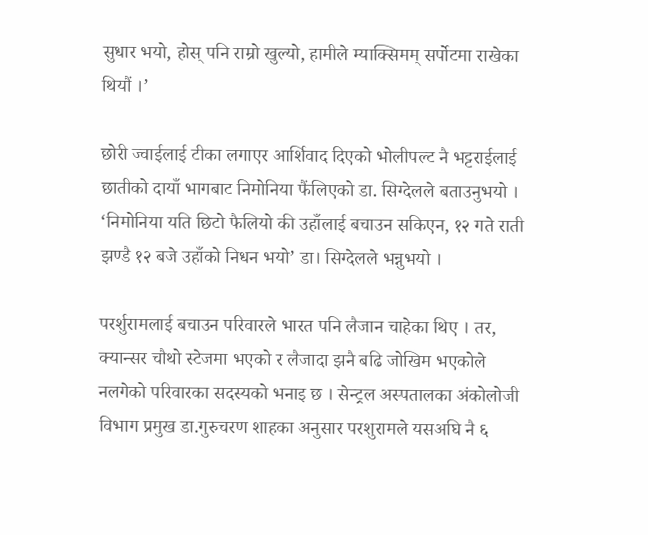सुधार भयो, होस् पनि राम्रो खुल्यो, हामीले म्याक्सिमम् सर्पोटमा राखेका थियौं ।’

छोरी ज्वाईलाई टीका लगाएर आर्शिवाद दिएको भोलीपल्ट नै भट्टराईलाई छातीको दायाँ भागबाट निमोनिया फैंलिएको डा. सिग्देलले बताउनुभयो । ‘निमोनिया यति छिटो फैलियो की उहाँलाई बचाउन सकिएन, १२ गते राती झण्डै १२ बजे उहाँको निधन भयो’ डा। सिग्देलले भन्नुभयो ।

परर्शुरामलाई बचाउन परिवारले भारत पनि लैजान चाहेका थिए । तर, क्यान्सर चौथो स्टेजमा भएको र लैजादा झनै बढि जोखिम भएकोले नलगेको परिवारका सदस्यको भनाइ छ । सेन्ट्रल अस्पतालका अंकोलोजी विभाग प्रमुख डा.गुरुचरण शाहका अनुसार परशुरामले यसअघि नै ६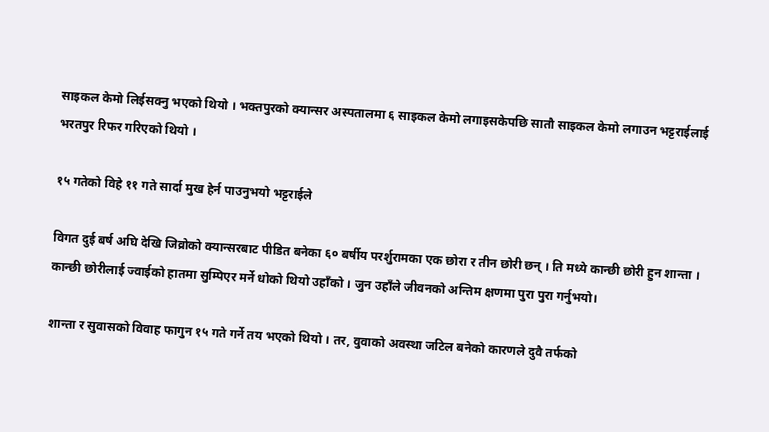साइकल केमो लिईसक्नु भएको थियो । भक्तपुरको क्यान्सर अस्पतालमा ६ साइकल केमो लगाइसकेपछि सातौ साइकल केमो लगाउन भट्टराईलाई भरतपुर रिफर गरिएको थियो ।

१५ गतेको विहे ११ गते सार्दा मुख हेर्न पाउनुभयो भट्टराईले

विगत दुई बर्ष अघि देखि जिव्रोको क्यान्सरबाट पीडित बनेका ६० बर्षीय परर्शुरामका एक छोरा र तीन छोरी छन् । ति मध्ये कान्छी छोरी हुन शान्ता । कान्छी छोरीलाई ज्वाईको हातमा सुम्पिएर मर्ने धोको थियो उहाँको । जुन उहाँले जीवनको अन्तिम क्षणमा पुरा पुरा गर्नुभयो।

शान्ता र सुवासको विवाह फागुन १५ गते गर्ने तय भएको थियो । तर, वुवाको अवस्था जटिल बनेको कारणले दुवै तर्फको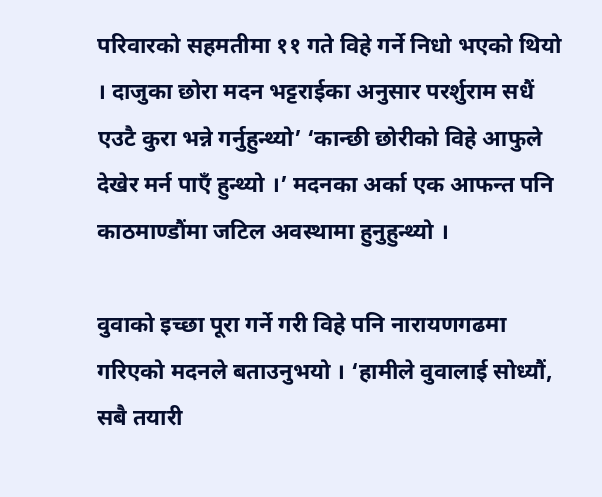परिवारको सहमतीमा ११ गते विहे गर्ने निधो भएको थियो । दाजुका छोरा मदन भट्टराईका अनुसार परर्शुराम सधैं एउटै कुरा भन्ने गर्नुहुन्थ्यो’ ‘कान्छी छोरीको विहे आफुले देखेर मर्न पाएँ हुन्थ्यो ।’ मदनका अर्का एक आफन्त पनि काठमाण्डौंमा जटिल अवस्थामा हुनुहुन्थ्यो ।

वुवाको इच्छा पूरा गर्ने गरी विहे पनि नारायणगढमा गरिएको मदनले बताउनुभयो । ‘हामीले वुवालाई सोध्यौं, सबै तयारी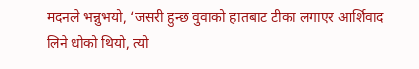मदनले भन्नुभयो, ‘जसरी हुन्छ वुवाको हातबाट टीका लगाएर आर्शिवाद लिने धोको थियो, त्यो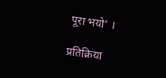पूरा भयो’ ।

प्रतिक्रिया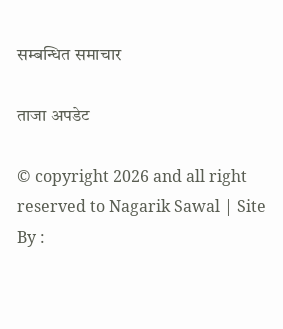सम्बन्धित समाचार

ताजा अपडेट

© copyright 2026 and all right reserved to Nagarik Sawal | Site By :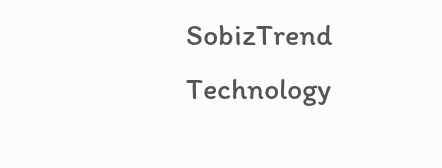SobizTrend Technology